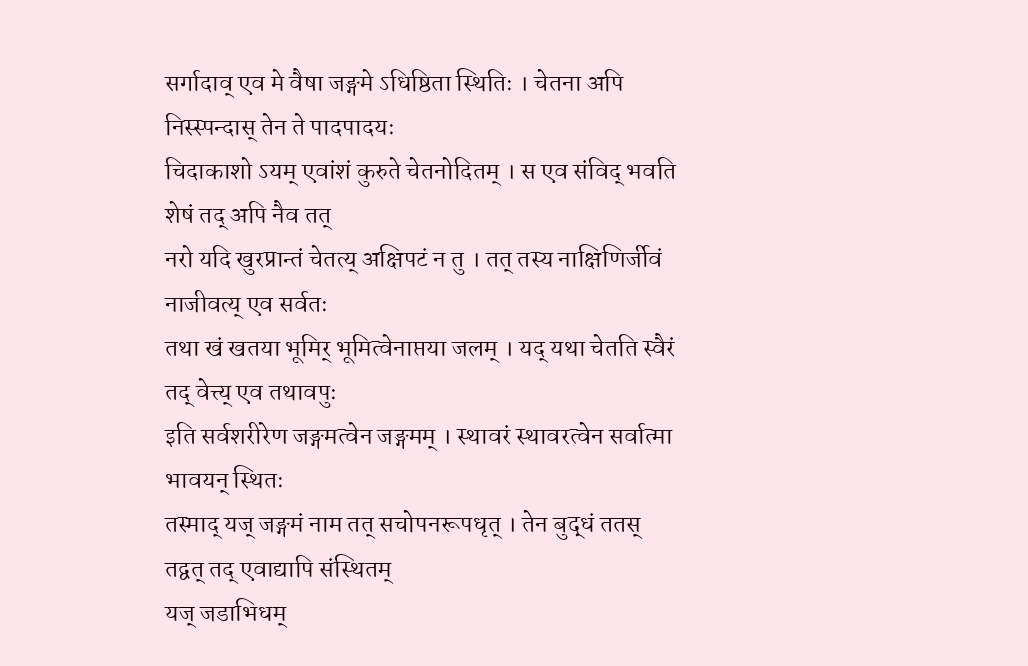सर्गादाव् एव मे वैषा जङ्गमे ऽधिष्ठिता स्थितिः । चेतना अपि निस्स्पन्दास् तेन ते पादपादयः
चिदाकाशो ऽयम् एवांशं कुरुते चेतनोदितम् । स एव संविद् भवति शेषं तद् अपि नैव तत्
नरो यदि खुरप्रान्तं चेतत्य् अक्षिपटं न तु । तत् तस्य नाक्षिणिर्जीवं नाजीवत्य् एव सर्वतः
तथा खं खतया भूमिर् भूमित्वेनाप्तया जलम् । यद् यथा चेतति स्वैरं तद् वेत्त्य् एव तथावपुः
इति सर्वशरीरेण जङ्गमत्वेन जङ्गमम् । स्थावरं स्थावरत्वेन सर्वात्मा भावयन् स्थितः
तस्माद् यज् जङ्गमं नाम तत् सचोपनरूपधृत् । तेन बुद्धं ततस् तद्वत् तद् एवाद्यापि संस्थितम्
यज् जडाभिधम्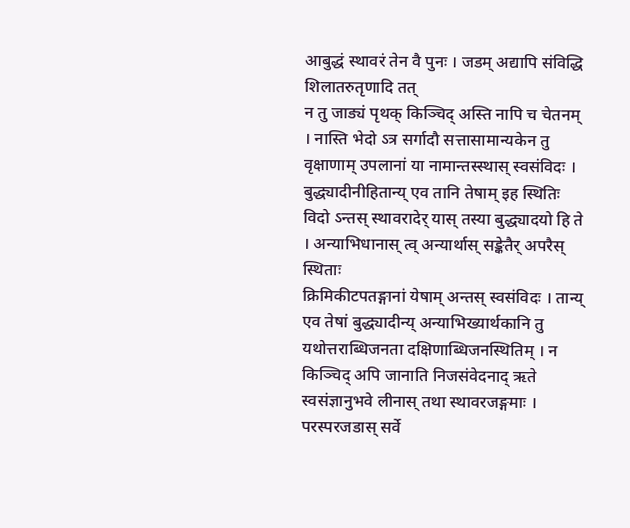आबुद्धं स्थावरं तेन वै पुनः । जडम् अद्यापि संविद्धि शिलातरुतृणादि तत्
न तु जाड्यं पृथक् किञ्चिद् अस्ति नापि च चेतनम् । नास्ति भेदो ऽत्र सर्गादौ सत्तासामान्यकेन तु
वृक्षाणाम् उपलानां या नामान्तस्स्थास् स्वसंविदः । बुद्ध्यादीनीहितान्य् एव तानि तेषाम् इह स्थितिः
विदो ऽन्तस् स्थावरादेर् यास् तस्या बुद्ध्यादयो हि ते । अन्याभिधानास् त्व् अन्यार्थास् सङ्केतैर् अपरैस् स्थिताः
क्रिमिकीटपतङ्गानां येषाम् अन्तस् स्वसंविदः । तान्य् एव तेषां बुद्ध्यादीन्य् अन्याभिख्यार्थकानि तु
यथोत्तराब्धिजनता दक्षिणाब्धिजनस्थितिम् । न किञ्चिद् अपि जानाति निजसंवेदनाद् ऋते
स्वसंज्ञानुभवे लीनास् तथा स्थावरजङ्गमाः । परस्परजडास् सर्वे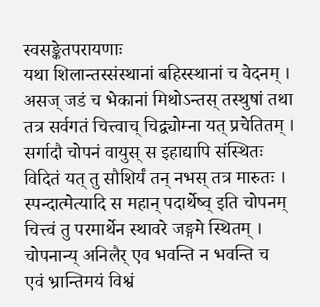स्वसङ्केतपरायणाः
यथा शिलान्तस्संस्थानां बहिस्स्थानां च वेदनम् । असज् जडं च भेकानां मिथोऽन्तस् तस्थुषां तथा
तत्र सर्वगतं चित्त्वाच् चिद्व्योम्ना यत् प्रचेतितम् । सर्गादौ चोपनं वायुस् स इहाद्यापि संस्थितः
विदितं यत् तु सौशिर्यं तन् नभस् तत्र मारुतः । स्पन्दात्मेत्यादि स महान् पदार्थेष्व् इति चोपनम्
चित्त्वं तु परमार्थेन स्थावरे जङ्गमे स्थितम् । चोपनान्य् अनिलैर् एव भवन्ति न भवन्ति च
एवं भ्रान्तिमयं विश्वं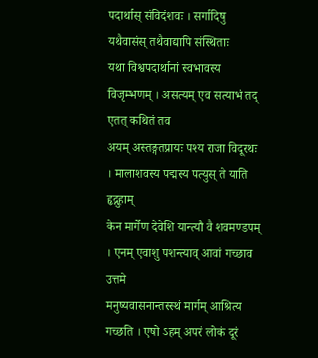पदार्थास् संविदंशवः । सर्गादिषु यथैवासंस् तथैवाद्यापि संस्थिताः
यथा विश्वपदार्थानां स्वभावस्य विजृम्भणम् । असत्यम् एव सत्याभं तद् एतत् कथितं तव
अयम् अस्तङ्गतप्रायः पश्य राजा विदूरथः । मालाशवस्य पद्मस्य पत्युस् ते याति हृद्गुहाम्
केन मार्गेण देवेशि यान्त्यौ वै शवमण्डपम् । एनम् एवाशु पशन्त्याव् आवां गच्छाव उत्तमे
मनुष्यवासनान्तस्स्थं मार्गम् आश्रित्य गच्छति । एषो ऽहम् अपरं लोकं दूरं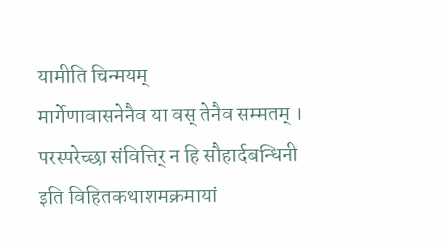यामीति चिन्मयम्
मार्गेणावासनेनैव या वस् तेनैव सम्मतम् । परस्परेच्छा संवित्तिर् न हि सौहार्दबन्धिनी
इति विहितकथाशमक्रमायां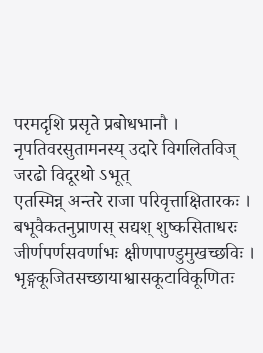परमदृशि प्रसृते प्रबोधभानौ । नृपतिवरसुतामनस्य् उदारे विगलितविज् जरढो विदूरथो ऽभूत्
एतस्मिन्न् अन्तरे राजा परिवृत्ताक्षितारकः । बभूवैकतनुप्राणस् सद्यश् शुष्कसिताधरः
जीर्णपर्णसवर्णाभः क्षीणपाण्डुमुखच्छविः । भृङ्गकूजितसच्छायाश्वासकूटाविकूणितः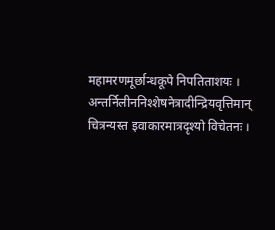महामरणमूर्छान्धकूपे निपतिताशयः । अन्तर्निलीननिश्शेषनेत्रादीन्द्रियवृत्तिमान्
चित्रन्यस्त इवाकारमात्रदृश्यो विचेतनः ।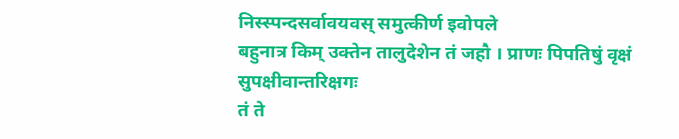निस्स्पन्दसर्वावयवस् समुत्कीर्ण इवोपले
बहुनात्र किम् उक्तेन तालुदेशेन तं जहौ । प्राणः पिपतिषुं वृक्षं सुपक्षीवान्तरिक्षगः
तं ते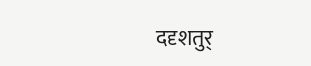ददृशतुर्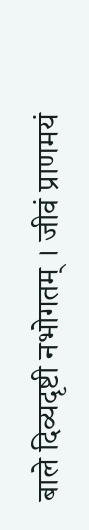बाले दिव्यदृष्टी नभोगतम् । जीवं प्राणमयं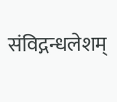संविद्गन्धलेशम्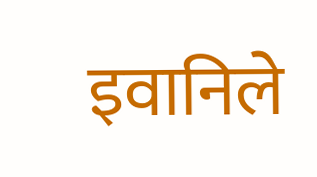इवानिले